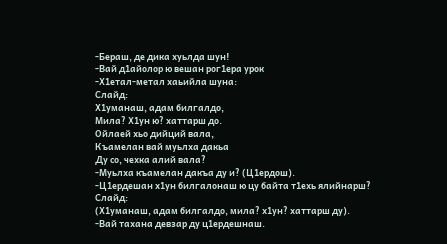-Бераш, де дика хуьлда шун!
-Вай д1айолор ю вешан рог1ера урок
-Х1етал-метал хаьийла шуна:
Слайд:
Х1уманаш, адам билгалдо,
Мила? Х1ун ю? хаттарш до.
Ойлаей хьо дийций вала,
Къамелан вай муьлха дакьа
Ду со, чехка алий вала?
-Муьлха къамелан дакъа ду и? (Ц1ердош).
-Ц1ердешан х1ун билгалонаш ю цу байта т1ехь ялийнарш?
Слайд:
(Х1уманаш, адам билгалдо, мила? х1ун? хаттарш ду).
-Вай тахана девзар ду ц1ердешнаш.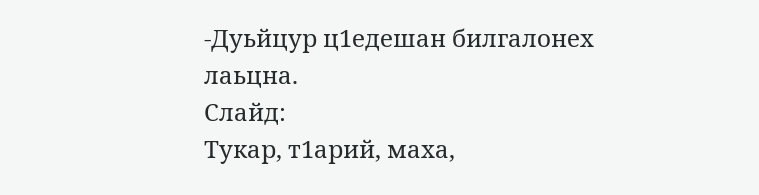-Дуьйцур ц1едешан билгалонех лаьцна.
Слайд:
Тукар, т1арий, маха,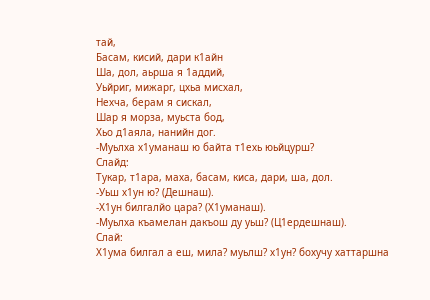тай,
Басам, кисий, дари к1айн
Ша, дол, аьрша я 1аддий,
Уьйриг, мижарг, цхьа мисхал,
Нехча, берам я сискал,
Шар я морза, муьста бод,
Хьо д1аяла, нанийн дог.
-Муьлха х1уманаш ю байта т1ехь юьйцурш?
Слайд:
Тукар, т1ара, маха, басам, киса, дари, ша, дол.
-Уьш х1ун ю? (Дешнаш).
-Х1ун билгалйо цара? (Х1уманаш).
-Муьлха къамелан дакъош ду уьш? (Ц1ердешнаш).
Слай:
Х1ума билгал а еш, мила? муьлш? х1ун? бохучу хаттаршна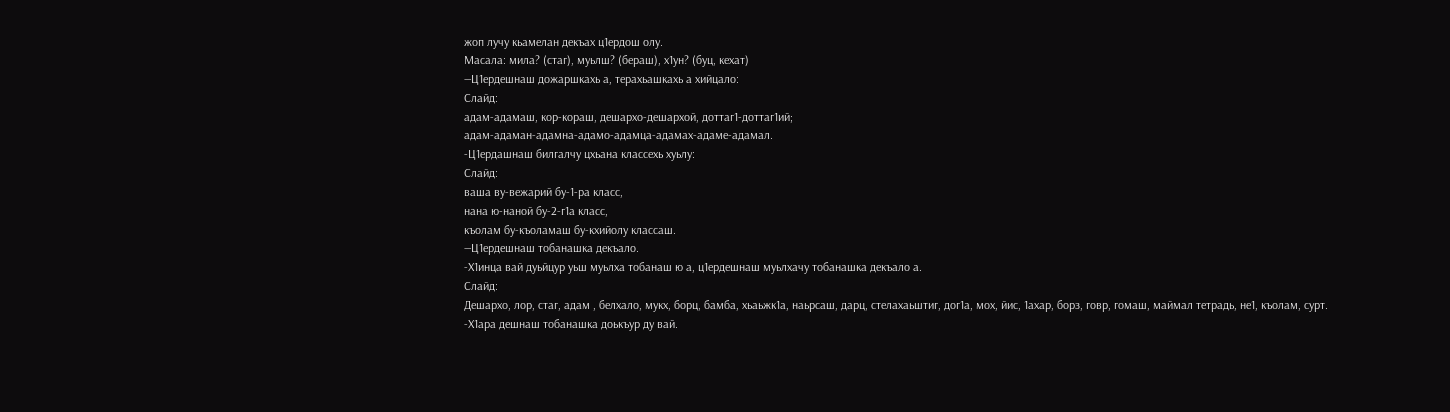жоп лучу кьамелан декъах ц1ердош олу.
Масала: мила? (стаг), муьлш? (бераш), х1ун? (буц, кехат)
—Ц1ердешнаш дожаршкахь а, терахьашкахь а хийцало:
Слайд:
адам-адамаш, кор-кораш, дешархо-дешархой, доттаг1-доттаг1ий;
адам-адаман-адамна-адамо-адамца-адамах-адаме-адамал.
-Ц1ердашнаш билгалчу цхьана классехь хуьлу:
Слайд:
ваша ву-вежарий бу-1-ра класс,
нана ю-наной бу-2-г1а класс,
къолам бу-къоламаш бу-кхийолу классаш.
—Ц1ердешнаш тобанашка декъало.
-Х1инца вай дуьйцур уьш муьлха тобанаш ю а, ц1ердешнаш муьлхачу тобанашка декъало а.
Слайд:
Дешархо, лор, стаг, адам , белхало, мукх, борц, бамба, хьаьжк1а, наьрсаш, дарц, стелахаьштиг, дог1а, мох, йис, 1ахар, борз, говр, гомаш, маймал тетрадь, не1, къолам, сурт.
-Х1ара дешнаш тобанашка доькъур ду вай.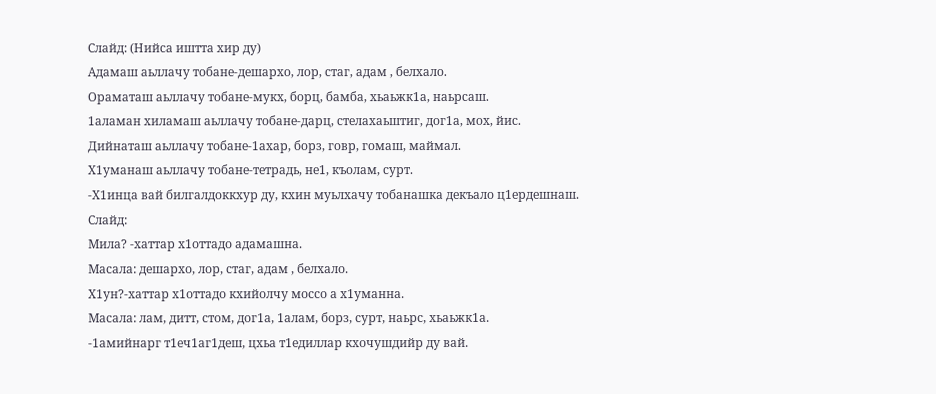Слайд: (Нийса иштта хир ду)
Адамаш аьллачу тобане-дешархо, лор, стаг, адам , белхало.
Ораматаш аьллачу тобане-мукх, борц, бамба, хьаьжк1а, наьрсаш.
1аламан хиламаш аьллачу тобане-дарц, стелахаьштиг, дог1а, мох, йис.
Дийнаташ аьллачу тобане-1ахар, борз, говр, гомаш, маймал.
Х1уманаш аьллачу тобане-тетрадь, не1, къолам, сурт.
-Х1инца вай билгалдоккхур ду, кхин муьлхачу тобанашка декъало ц1ердешнаш.
Слайд:
Мила? -хаттар х1оттадо адамашна.
Масала: дешархо, лор, стаг, адам , белхало.
Х1ун?-хаттар х1оттадо кхийолчу моссо а х1уманна.
Масала: лам, дитт, стом, дог1а, 1алам, борз, сурт, наьрс, хьаьжк1а.
-1амийнарг т1еч1аг1деш, цхьа т1едиллар кхочушдийр ду вай.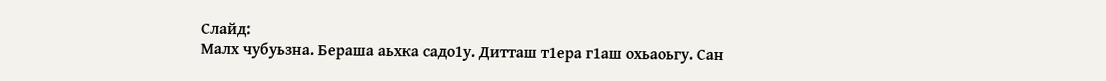Слайд:
Малх чубуьзна. Бераша аьхка садо1у. Дитташ т1ера г1аш охьаоьгу. Сан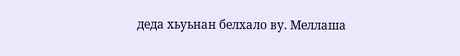деда хьуьнан белхало ву. Меллаша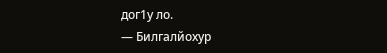дог1у ло.
— Билгалйохур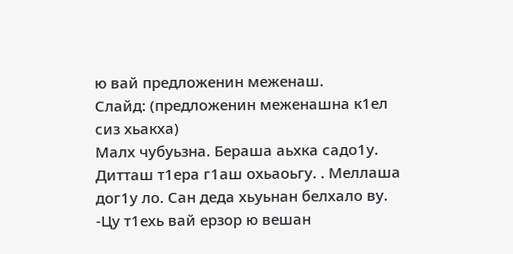ю вай предложенин меженаш.
Слайд: (предложенин меженашна к1ел сиз хьакха)
Малх чубуьзна. Бераша аьхка садо1у. Дитташ т1ера г1аш охьаоьгу. . Меллаша дог1у ло. Сан деда хьуьнан белхало ву.
-Цу т1ехь вай ерзор ю вешан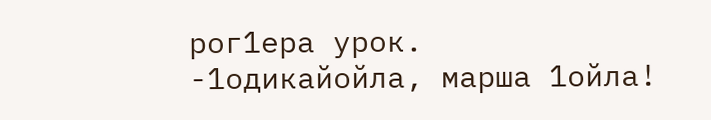рог1ера урок.
-1одикайойла, марша 1ойла!